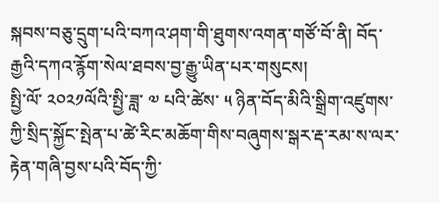སྐབས་བཅུ་དྲུག་པའི་བཀའ་ཤག་གི་ཐུགས་འགན་གཙོ་བོ་ནི། བོད་རྒྱའི་དཀའ་རྙོག་སེལ་ཐབས་བྱ་རྒྱུ་ཡིན་པར་གསུངས།
སྤྱི་ལོ་ ༢༠༢༡ལོའི་སྤྱི་ཟླ་ ༧ པའི་ཚེས་ ༥ ཉིན་བོད་མིའི་སྒྲིག་འཛུགས་ཀྱི་སྲིད་སྐྱོང་སྤེན་པ་ཚེ་རིང་མཆོག་གིས་བཞུགས་སྒར་རྡ་རམ་ས་ལར་རྟེན་གཞི་བྱས་པའི་བོད་ཀྱི་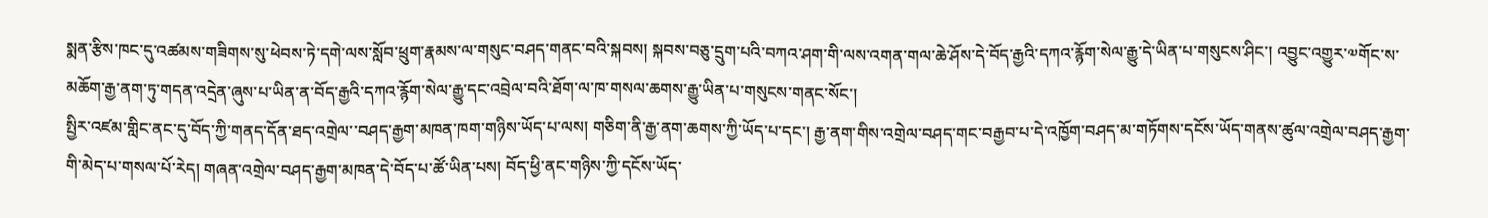སྨན་རྩིས་ཁང་དུ་འཚམས་གཟིགས་སུ་ཕེབས་ཏེ་དགེ་ལས་སློབ་ཕྲུག་རྣམས་ལ་གསུང་བཤད་གནང་བའི་སྐབས། སྐབས་བཅུ་དྲུག་པའི་བཀའ་ཤག་གི་ལས་འགན་གལ་ཆེ་ཤོས་དེ་བོད་རྒྱའི་དཀའ་རྙོག་སེལ་རྒྱུ་དེ་ཡིན་པ་གསུངས་ཤིང་། འབྱུང་འགྱུར་༧གོང་ས་མཆོག་རྒྱ་ནག་ཏུ་གདན་འདྲེན་ཞུས་པ་ཡིན་ན་བོད་རྒྱའི་དཀའ་རྙོག་སེལ་རྒྱུ་དང་འབྲེལ་བའི་ཐོག་ལ་ཁ་གསལ་ཆགས་རྒྱུ་ཡིན་པ་གསུངས་གནང་སོང་།
སྤྱིར་འཛམ་གླིང་ནང་དུ་བོད་ཀྱི་གནད་དོན་ཐད་འགྲེལ་་བཤད་རྒྱག་མཁན་ཁག་གཉིས་ཡོད་པ་ལས། གཅིག་ནི་རྒྱ་ནག་ཆགས་ཀྱི་ཡོད་པ་དང་། རྒྱ་ནག་གིས་འགྲེལ་བཤད་གང་བརྒྱབ་པ་དེ་འཁྱོག་བཤད་མ་གཏོགས་དངོས་ཡོད་གནས་ཚུལ་འགྲེལ་བཤད་རྒྱག་གི་མེད་པ་གསལ་པོ་རེད། གཞན་འགྲེལ་བཤད་རྒྱག་མཁན་དེ་བོད་པ་ཚོ་ཡིན་པས། བོད་ཕྱི་ནང་གཉིས་ཀྱི་དངོས་ཡོད་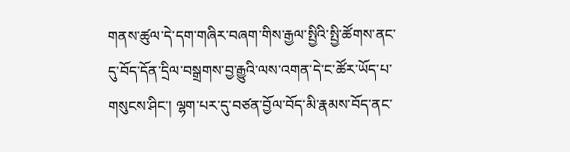གནས་ཚུལ་དེ་དག་གཞིར་བཞག་གིས་རྒྱལ་སྤྱིའི་སྤྱི་ཚོགས་ནང་དུ་བོད་དོན་དྲིལ་བསྒྲགས་བྱ་རྒྱུའི་ལས་འགན་དེ་ང་ཚོར་ཡོད་པ་གསུངས་ཤིང་། ལྷག་པར་དུ་བཙན་བྱོལ་བོད་མི་རྣམས་བོད་ནང་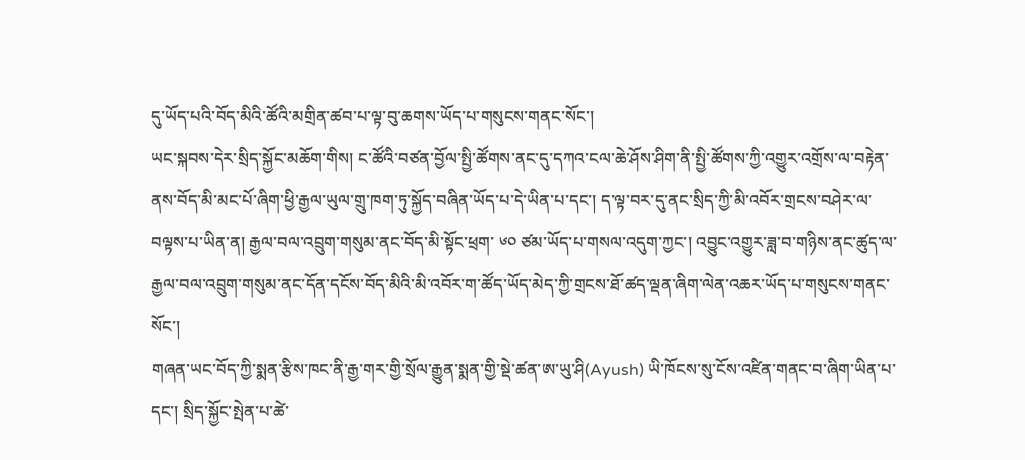དུ་ཡོད་པའི་བོད་མིའི་ཚོའི་མགྲིན་ཚབ་པ་ལྟ་བུ་ཆགས་ཡོད་པ་གསུངས་གནང་སོང་།
ཡང་སྐབས་དེར་སྲིད་སྐྱོང་མཆོག་གིས། ང་ཚོའི་བཙན་བྱོལ་སྤྱི་ཚོགས་ནང་དུ་དཀའ་ངལ་ཆེ་ཤོས་ཤིག་ནི་སྤྱི་ཚོགས་ཀྱི་འགྱུར་འགྲོས་ལ་བརྟེན་ནས་བོད་མི་མང་པོ་ཞིག་ཕྱི་རྒྱལ་ཡུལ་གྲུ་ཁག་ཏུ་སྐྱོད་བཞིན་ཡོད་པ་དེ་ཡིན་པ་དང་། ད་ལྟ་བར་དུ་ནང་སྲིད་ཀྱི་མི་འབོར་གྲངས་བཤེར་ལ་བལྟས་པ་ཡིན་ན། རྒྱལ་བལ་འབྲུག་གསུམ་ནང་བོད་མི་སྟོང་ཕྲག་ ༦༠ ཙམ་ཡོད་པ་གསལ་འདུག་ཀྱང་། འབྱུང་འགྱུར་ཟླ་བ་གཉིས་ནང་ཚུད་ལ་རྒྱལ་བལ་འབྲུག་གསུམ་ནང་དོན་དངོས་བོད་མིའི་མི་འབོར་ག་ཚོད་ཡོད་མེད་ཀྱི་གྲངས་ཐོ་ཚད་ལྡན་ཞིག་ལེན་འཆར་ཡོད་པ་གསུངས་གནང་སོང་།
གཞན་ཡང་བོད་ཀྱི་སྨན་རྩིས་ཁང་ནི་རྒྱ་གར་གྱི་སྲོལ་རྒྱུན་སྨན་གྱི་སྡེ་ཚན་ཨ་ཡུ་ཤི(Ayush) ཡི་ཁོངས་སུ་ངོས་འཛིན་གནང་བ་ཞིག་ཡིན་པ་དང་། སྲིད་སྐྱོང་སྤེན་པ་ཚེ་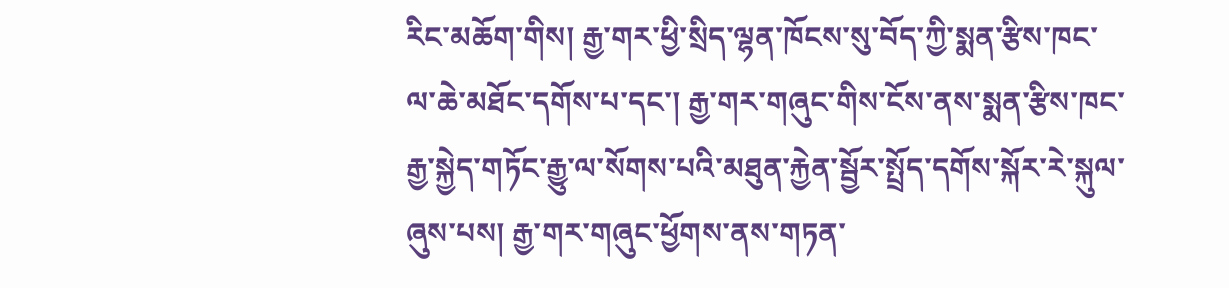རིང་མཆོག་གིས། རྒྱ་གར་ཕྱི་སྲིད་ལྷན་ཁོངས་སུ་བོད་ཀྱི་སྨན་རྩིས་ཁང་ལ་ཆེ་མཐོང་དགོས་པ་དང་། རྒྱ་གར་གཞུང་གིས་ངོས་ནས་སྨན་རྩིས་ཁང་རྒྱ་སྐྱེད་གཏོང་རྒྱུ་ལ་སོགས་པའི་མཐུན་རྐྱེན་སྦྱོར་སྤྲོད་དགོས་སྐོར་རེ་སྐུལ་ཞུས་པས། རྒྱ་གར་གཞུང་ཕྱོགས་ནས་གཏན་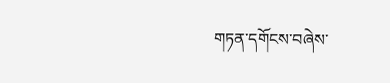གཏན་དགོངས་བཞེས་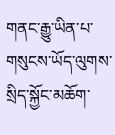གནང་རྒྱུ་ཡིན་པ་གསུངས་ཡོད་ལུགས་སྲིད་སྐྱོང་མཆོག་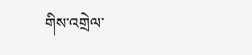གིས་འགྲེལ་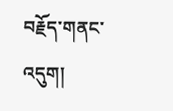བརྗོད་གནང་འདུག།